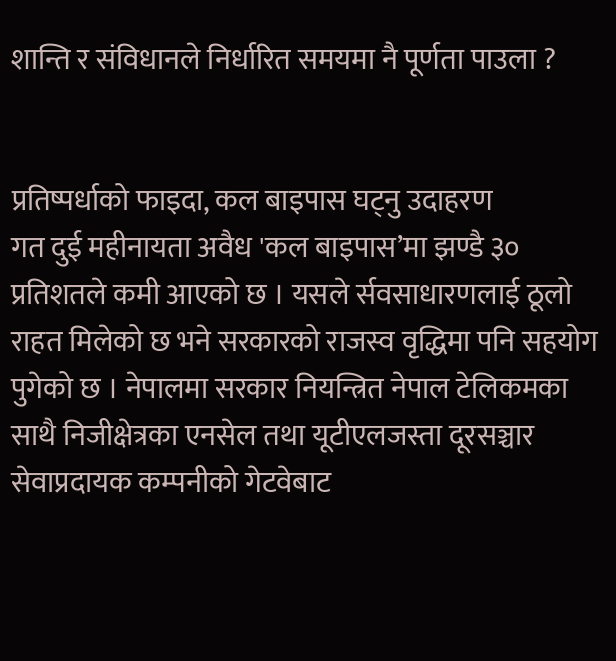शान्ति र संविधानले निर्धारित समयमा नै पूर्णता पाउला ?


प्रतिष्पर्धाको फाइदा, कल बाइपास घट्नु उदाहरण
गत दुई महीनायता अवैध 'कल बाइपास’मा झण्डै ३० प्रतिशतले कमी आएको छ । यसले र्सवसाधारणलाई ठूलो राहत मिलेको छ भने सरकारको राजस्व वृद्धिमा पनि सहयोग पुगेको छ । नेपालमा सरकार नियन्त्रित नेपाल टेलिकमका साथै निजीक्षेत्रका एनसेल तथा यूटीएलजस्ता दूरसञ्चार सेवाप्रदायक कम्पनीको गेटवेबाट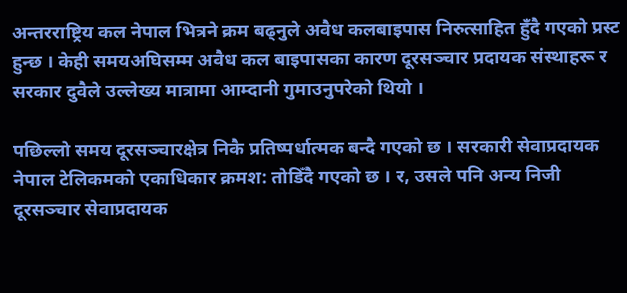अन्तरराष्ट्रिय कल नेपाल भित्रने क्रम बढ्नुले अवैध कलबाइपास निरुत्साहित हुँदै गएको प्रस्ट हुन्छ । केही समयअघिसम्म अवैध कल बाइपासका कारण दूरसञ्चार प्रदायक संस्थाहरू र सरकार दुवैले उल्लेख्य मात्रामा आम्दानी गुमाउनुपरेको थियो ।

पछिल्लो समय दूरसञ्चारक्षेत्र निकै प्रतिष्पर्धात्मक बन्दै गएको छ । सरकारी सेवाप्रदायक नेपाल टेलिकमको एकाधिकार क्रमश: तोडिँदै गएको छ । र, उसले पनि अन्य निजी दूरसञ्चार सेवाप्रदायक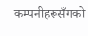कम्पनीहरूसँगको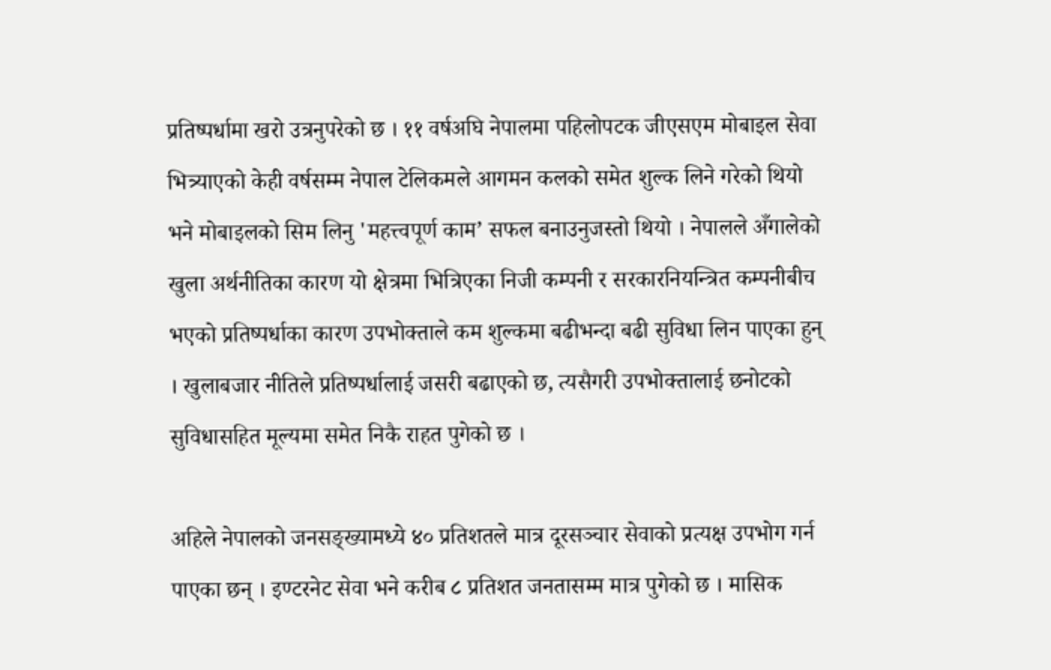प्रतिष्पर्धामा खरो उत्रनुपरेको छ । ११ वर्षअघि नेपालमा पहिलोपटक जीएसएम मोबाइल सेवा भित्र्याएको केही वर्षसम्म नेपाल टेलिकमले आगमन कलको समेत शुल्क लिने गरेको थियो भने मोबाइलको सिम लिनु 'महत्त्वपूर्ण काम’ सफल बनाउनुजस्तो थियो । नेपालले अँगालेको खुला अर्थनीतिका कारण यो क्षेत्रमा भित्रिएका निजी कम्पनी र सरकारनियन्त्रित कम्पनीबीच भएको प्रतिष्पर्धाका कारण उपभोक्ताले कम शुल्कमा बढीभन्दा बढी सुविधा लिन पाएका हुन् । खुलाबजार नीतिले प्रतिष्पर्धालाई जसरी बढाएको छ, त्यसैगरी उपभोक्तालाई छनोटको सुविधासहित मूल्यमा समेत निकै राहत पुगेको छ ।

अहिले नेपालको जनसङ्ख्यामध्ये ४० प्रतिशतले मात्र दूरसञ्चार सेवाको प्रत्यक्ष उपभोग गर्न पाएका छन् । इण्टरनेट सेवा भने करीब ८ प्रतिशत जनतासम्म मात्र पुगेको छ । मासिक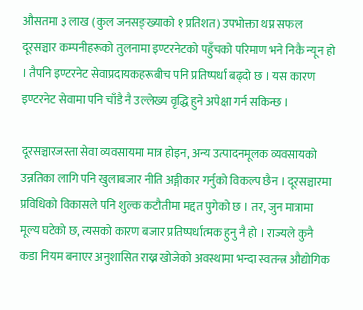औसतमा ३ लाख (कुल जनसङ्ख्याको १ प्रतिशत) उपभोक्ता थप्न सफल दूरसञ्चार कम्पनीहरूको तुलनामा इण्टरनेटको पहुँचको परिमाण भने निकै न्यून हो । तैपनि इण्टरनेट सेवाप्रदायकहरूबीच पनि प्रतिष्पर्धा बढ्दो छ । यस कारण इण्टरनेट सेवामा पनि चाँडै नै उल्लेख्य वृद्धि हुने अपेक्षा गर्न सकिन्छ ।

दूरसञ्चारजस्ता सेवा व्यवसायमा मात्र होइन, अन्य उत्पादनमूलक व्यवसायको उन्नतिका लागि पनि खुलाबजार नीति अङ्गीकार गर्नुको विकल्प छैन । दूरसञ्चारमा प्रविधिको विकासले पनि शुल्क कटौतीमा मद्दत पुगेको छ । तर, जुन मात्रामा मूल्य घटेको छ, त्यसको कारण बजार प्रतिष्पर्धात्मक हुनु नै हो । राज्यले कुनै कडा नियम बनाएर अनुशासित राख्न खोजेको अवस्थामा भन्दा स्वतन्त्र औद्योगिक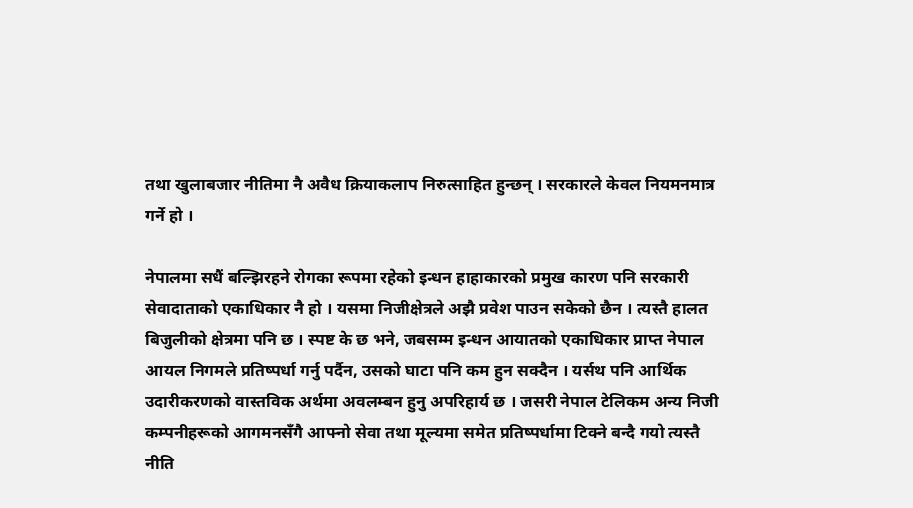तथा खुलाबजार नीतिमा नै अवैध क्रियाकलाप निरुत्साहित हुन्छन् । सरकारले केवल नियमनमात्र गर्ने हो ।

नेपालमा सधैं बल्झिरहने रोगका रूपमा रहेको इन्धन हाहाकारको प्रमुख कारण पनि सरकारी सेवादाताको एकाधिकार नै हो । यसमा निजीक्षेत्रले अझै प्रवेश पाउन सकेको छैन । त्यस्तै हालत बिजुलीको क्षेत्रमा पनि छ । स्पष्ट के छ भने, जबसम्म इन्धन आयातको एकाधिकार प्राप्त नेपाल आयल निगमले प्रतिष्पर्धा गर्नु पर्दैन, उसको घाटा पनि कम हुन सक्दैन । यर्सथ पनि आर्थिक उदारीकरणको वास्तविक अर्थमा अवलम्बन हुनु अपरिहार्य छ । जसरी नेपाल टेलिकम अन्य निजी कम्पनीहरूको आगमनसँगै आफ्नो सेवा तथा मूल्यमा समेत प्रतिष्पर्धामा टिक्ने बन्दै गयो त्यस्तै नीति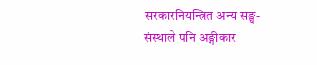सरकारनियन्त्रित अन्य सङ्घ-संस्थाले पनि अङ्गीकार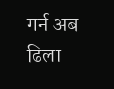गर्न अब ढिला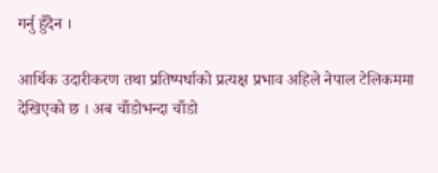गर्नु हुँदैन ।

आर्थिक उदारीकरण तथा प्रतिष्पर्धाको प्रत्यक्ष प्रभाव अहिले नेपाल टेलिकममा देखिएको छ । अब चाँडोभन्दा चाँडो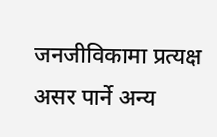जनजीविकामा प्रत्यक्ष असर पार्ने अन्य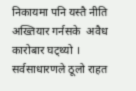निकायमा पनि यस्तै नीति अख्तियार गर्नसके  अवैध कारोबार घट्थ्यो । सर्वसाधारणले ठूलो राहत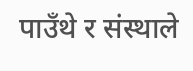पाउँथे र संस्थाले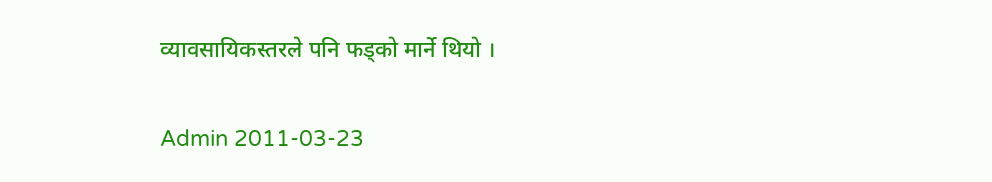व्यावसायिकस्तरले पनि फड्को मार्ने थियो ।

Admin 2011-03-23